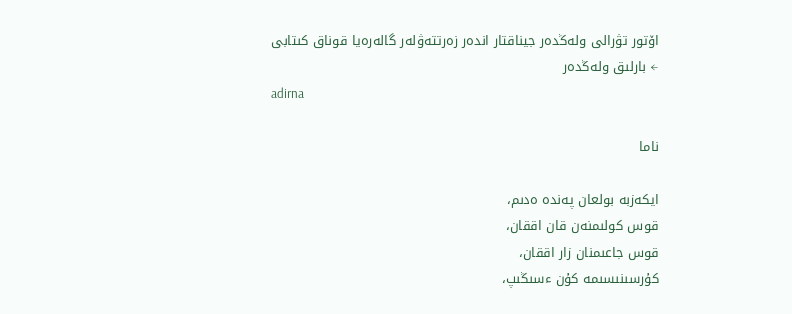اۆتور تۋرالى ولەڭدەر جيناقتار اندەر زەرتتەۋلەر گالەرەيا قوناق كىتابى
← بارلىق ولەڭدەر
adirna

ناما

ايكەزبە بولعان پەندە ەدىم،
قوس كولىمنەن قان اققان،
قوس جاعىمنان زار اققان،
كۇرسىنىسىمە كۇن ءسىڭىپ،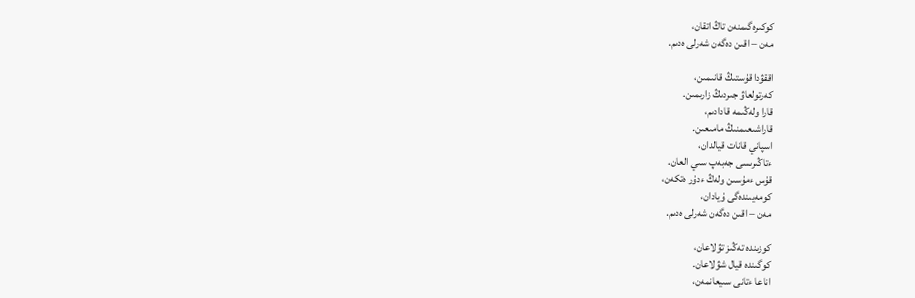كوكىرەگىمنەن تاڭ اتقان،
مەن – اقىن دەگەن شەرلى ەدىم.

اققۋدا قۇستىڭ قانىمىن،
كەرتولعاۋ جىردىڭ زارىمىن.
قارا ولەڭىمە قادادىم،
قاراشىعىمنىڭ مامىعىن.
اسپاني قانات قيالدان،
ءتاڭىرىسى جەبەپ سىي العان.
قۇس ءمۇسىن ولەڭ ءدۇر ەتكەن،
كومەيىندەگى ۇيادان،
مەن – اقىن دەگەن شەرلى ەدىم.

كوزىندە تەڭىز تۋلاعان،
كوگىندە قيال شۋلاعان.
اناعا ءتانى سىيعانمەن،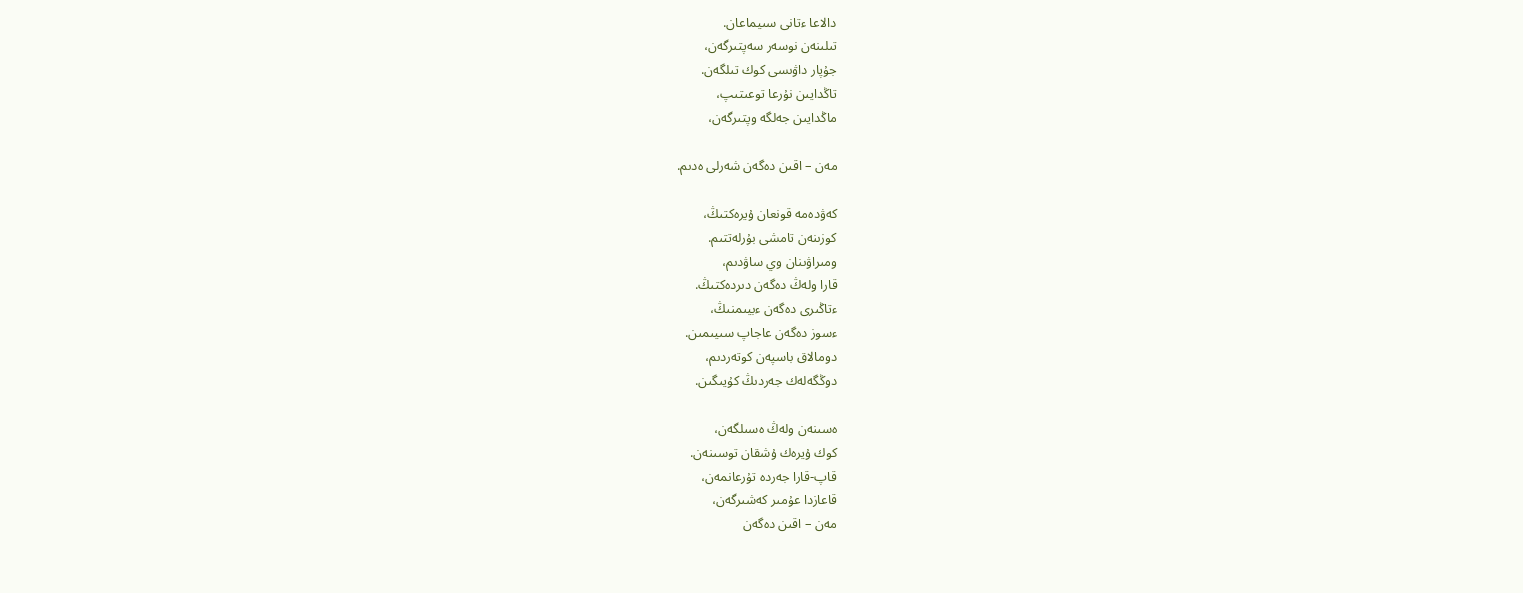دالاعا ءتانى سىيماعان.
تىلىنەن نوسەر سەپتىرگەن،
جۇپار داۋىسى كوك تىلگەن.
تاڭدايىن نۇرعا توعىتىپ،
ماڭدايىن جەلگە وپتىرگەن،

مەن – اقىن دەگەن شەرلى ەدىم.

كەۋدەمە قونعان ۇيرەكتىڭ،
كوزىنەن تامشى بۇرلەتتىم.
ومىراۋىنان وي ساۋدىم،
قارا ولەڭ دەگەن دىردەكتىڭ.
ءتاڭىرى دەگەن ءبيىمنىڭ،
ءسوز دەگەن عاجاپ سىيىمىن.
دومالاق باسپەن كوتەردىم،
دوڭگەلەك جەردىڭ كۇيىگىن.

ەسىنەن ولەڭ ەسىلگەن،
كوك ۇيرەك ۇشقان توسىنەن.
قاپ-قارا جەردە تۇرعانمەن،
قاعازدا عۇمىر كەشىرگەن،
مەن – اقىن دەگەن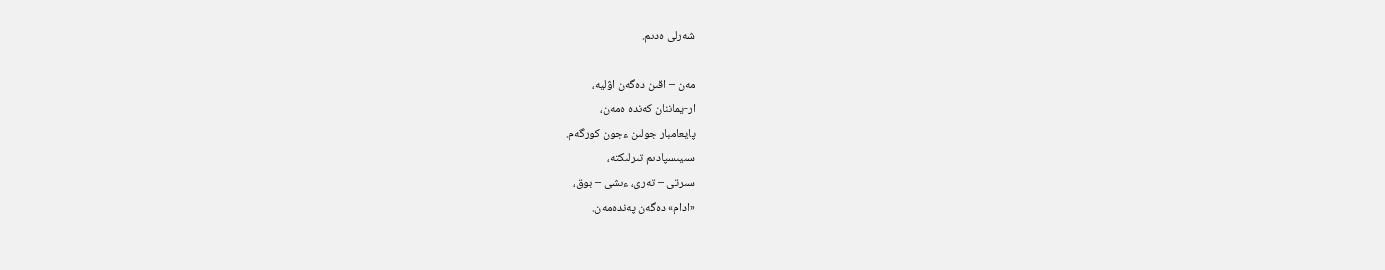شەرلى ەدىم.

مەن – اقىن دەگەن اۋليە،
ار-يماننان كەندە ەمەن،
پايعامبار جولىن ءجون كورگەم.
سىيىسپادىم تىرلىكتە،
سىرتى – تەرى، ءىشى – بوق،
«ادام» دەگەن پەندەمەن.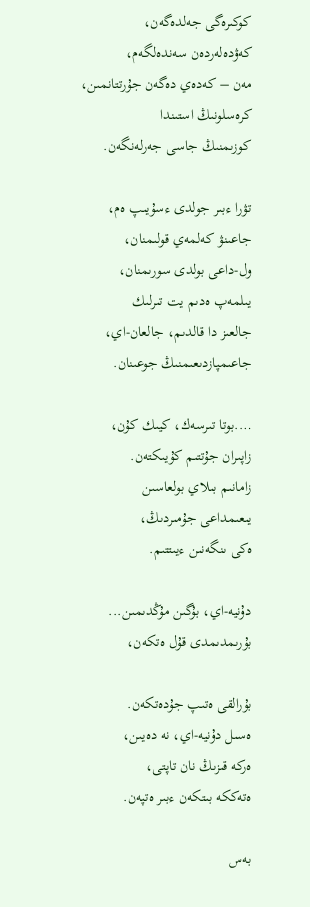كوكىرەگى جەلدەگەن،
كەۋدەلەردەن سەندەلگەم،
مەن – كەدەي دەگەن جۇرتتانمىن،
كرەسلونىڭ استىندا
كوزىمنىڭ جاسى جەرلەنگەن.

تۋرا ءبىر جولدى ءسۇيىپ ەم،
جاعىنۋ كەلمەي قولىمنان،
ول-داعى بولدى سورىمنان،
يىلمەپ ەدىم يت تىرلىك
جالعىز دا قالدىم، جالعان-اي،
جاعىمپازدىعىمنىڭ جوعىنان.

….بوتا تىرسەك، كيىك كۇن،
زاپىران جۇتتىم كۇيىكتەن.
زامانىم بىلاي بولعاسىن
يىعىمداعى جۇمىردىڭ،
ەكى ىنگەنىن ءيىتتىم.

دۇنيە-اي، بۇگىن مۇڭدىمىن...
بۇرىمدىمدى قۇل ەتكەن،

بۇرالقى ەتىپ جۇدەتكەن.
ەسىل دۇنيە-اي، نە دەيىن،
ەركە قىزىڭ نان تاپتى،
ەتەككە بىتكەن ءبىر ەتپەن.

بەس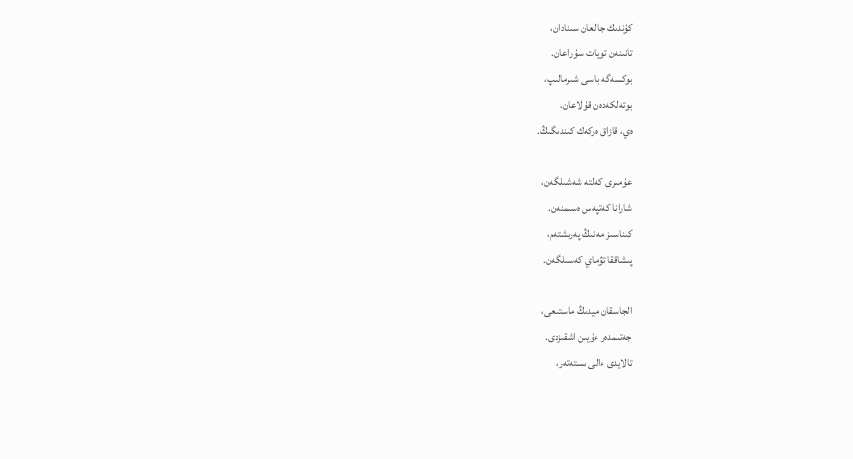كۇندىك جالعان سىنادان،
تانىنەن تويات سۇراعان.
بوكسەگە باسى شىرمالىپ،
بوتەلكەدەن قۇلاعان.
ەي، قازاق ەركەك كىندىگىڭ.

عۇمىرى كەلتە شەشىلگەن،
شارانا كەتپەس ەسىمنەن.
كىناسىز مەنىڭ پەرىشتەم،
پىشاققا تۋماي كەسىلگەن.

الجاسقان ميدىڭ ماستىعى،
جەتىمدەر ءۇيىن اشقىزدى.
تالايدى ءالى ىستەتەر،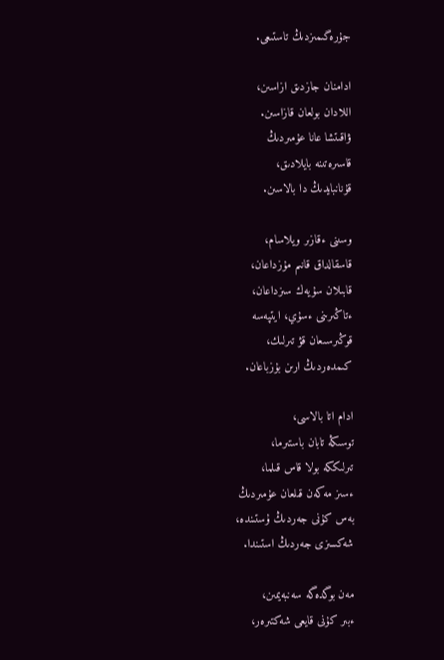جۇرەگىمىزدىڭ تاستىعى.

ادامنان جازدىق ازاسىن،
اللادان بولعان قازاسىن.
ۋاقىتشا عانا عۇمىردىڭ
قاسىرەتىنە بايلادىق،
قۇنانبايدىڭ دا بالاسىن.

وسىنى ءقازىر ويلاسام،
قاسقالداق قانىم مۇزداعان،
قابىلان سۇيەك سىزداعان،
ءتاڭىرىنى ءسۇي، ايتپەسە
قوڭىرسىعان قۋ تىرلىك،
كىمدەردىڭ ارىن بۇزباعان.

ادام اتا بالاسى،
توسىڭە تابان باستىرما،
تىرلىككە بولا قاس قىلما،
ءسىز مەكەن قىلعان عۇمىردىڭ
بەس كۇنى جەردىڭ ۇستىندە،
شەكسىزى جەردىڭ استىندا.

مەن بوگدەگە سەنبەيمىن،
ءبىر كۇنى قايعى شەكتىرەر،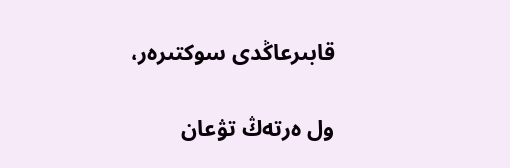قابىرعاڭدى سوكتىرەر،

ول ەرتەڭ تۋعان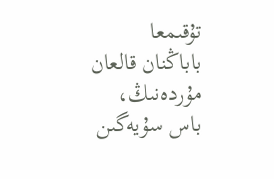تۇقىمعا
باباڭنان قالعان مۇردەنىڭ،
باس سۇيەگىن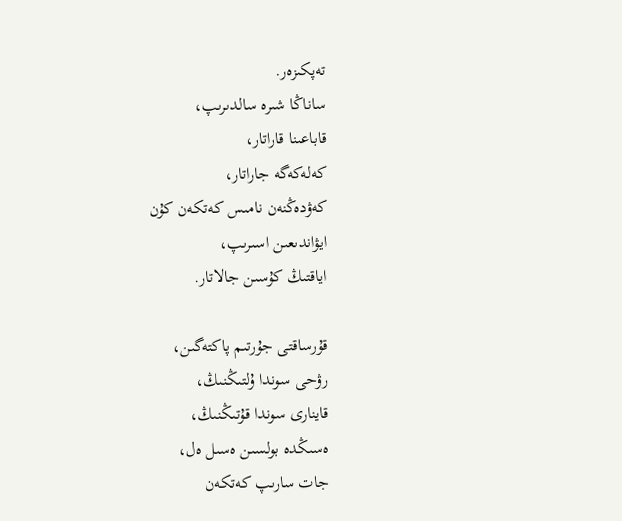تەپكىزەر.
ساناڭا شىرە سالدىرىپ،
قاباعىنا قاراتار،
كەلەكەگە جاراتار،
كەۋدەڭنەن نامىس كەتكەن كۇن
ايۋاندىعىن اسىرىپ،
اياقتىڭ كۇسىن جالاتار.

قۇرساقتى جۇرتىم پاكتەگىن،
رۋحى سوندا ۇلتىڭنىڭ،
قاينارى سوندا قۇتىڭنىڭ،
ەسىڭدە بولسىن ەسىل ەل،
جات سارىپ كەتكەن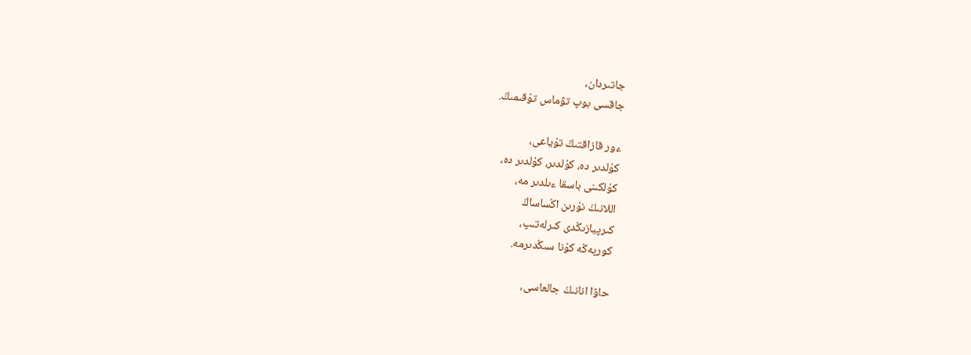جاتىردان،
جاقسى بوپ تۋماس تۇقىمىڭ.

ءور قازاقتىڭ تۇياعى،
كۇلدىر دە، كۇلدىر، كۇلدىر دە،
كۇلكىنى باسقا ءىلدىر مە،
اللانىڭ نۇرىن اڭساساڭ
كىرپيازىڭدى كىرلەتىپ،
كورپەڭە كۇنا سىڭدىرمە.

حاۋا انانىڭ جالعاسى،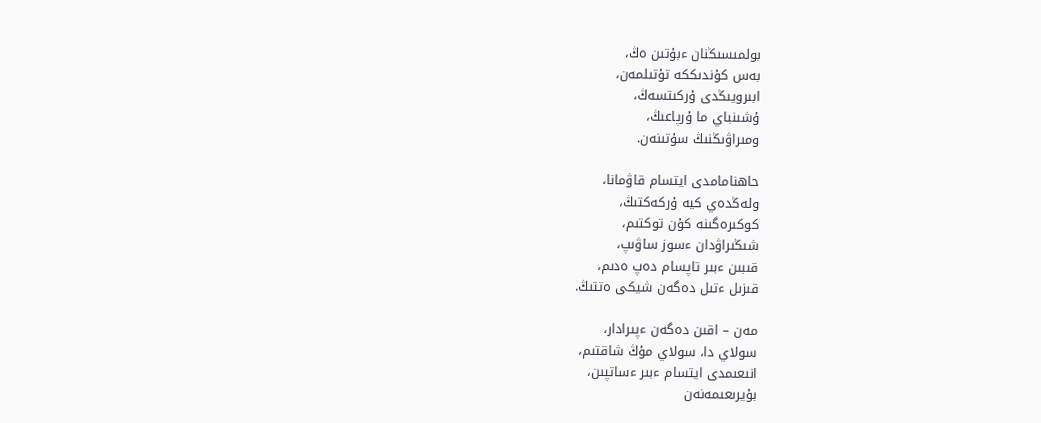بولمىسىڭنان ءبۇتىن ەڭ،
بەس كۇندىككە تۇتىلمەن،
ابىرويىڭدى ۇركىتسەڭ،
ۇشىنباي ما ۇرپاعىڭ،
ومىراۋىڭنىڭ سۇتىنەن.

حاھنامامدى ايتسام قاۋمانا،
ولەڭدەي كيە ۇركەكتىڭ،
كوكىرەگىنە كۇن توكتىم،
شىڭىراۋدان ءسوز ساۋىپ،
قىبىن ءبىر تاپسام دەپ ەدىم،
قىزىل ءتىل دەگەن شيكى ەتتىڭ.

مەن – اقىن دەگەن ءپىرادار،
سولاي دا، سولاي مۇڭ شاقتىم،
انىعىمدى ايتسام ءبىر ءساتپىن،
بۇيرىعىمەنەن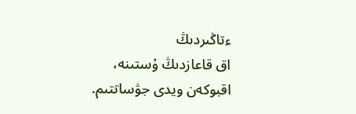ءتاڭىردىڭ
اق قاعازدىڭ ۇستىنە،
اقبوكەن ويدى جۋساتتىم.